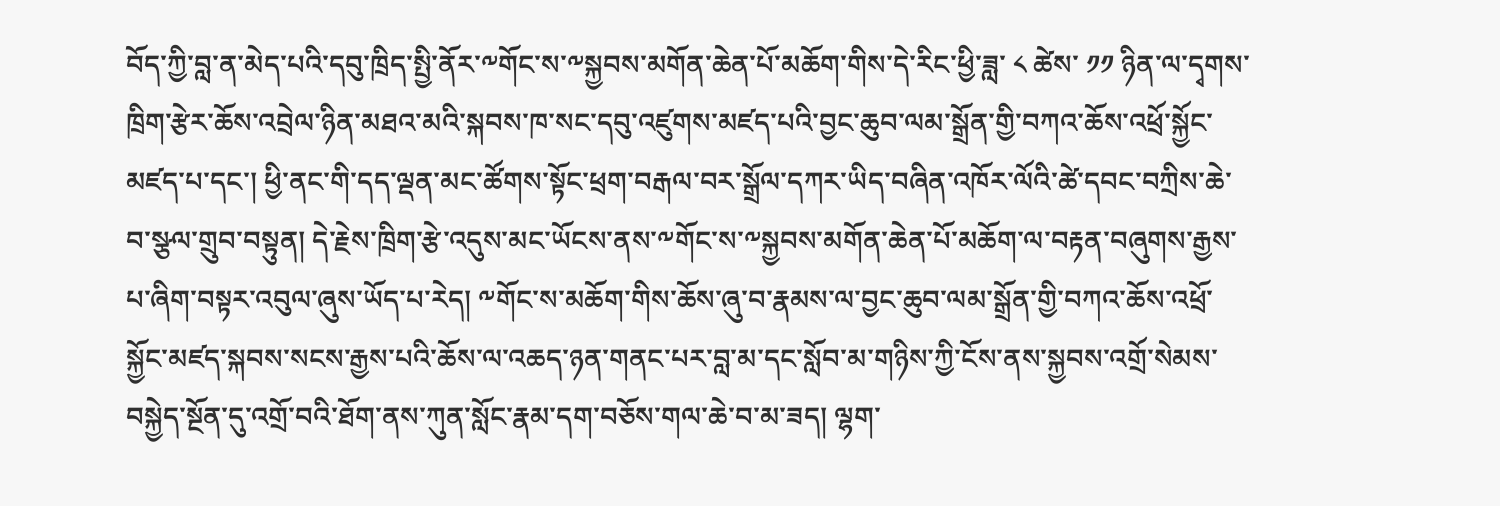བོད་ཀྱི་བླ་ན་མེད་པའི་དབུ་ཁྲིད་སྤྱི་ནོར་༸གོང་ས་༸སྐྱབས་མགོན་ཆེན་པོ་མཆོག་གིས་དེ་རིང་ཕྱི་ཟླ་ ༨ ཚེས་ ༡༡ ཉིན་ལ་དྭགས་ཁྲིག་རྩེར་ཆོས་འབྲེལ་ཉིན་མཐའ་མའི་སྐབས་ཁ་སང་དབུ་འཛུགས་མཛད་པའི་བྱང་ཆུབ་ལམ་སྒྲོན་གྱི་བཀའ་ཆོས་འཕྲོ་སྐྱོང་མཛད་པ་དང་། ཕྱི་ནང་གི་དད་ལྡན་མང་ཚོགས་སྟོང་ཕྲག་བརྒལ་བར་སྒྲོལ་དཀར་ཡིད་བཞིན་འཁོར་ལོའི་ཚེ་དབང་བཀྲིས་ཆེ་བ་སྩལ་གྲུབ་བསྟུན། དེ་རྗེས་ཁྲིག་རྩེ་འདུས་མང་ཡོངས་ནས་༸གོང་ས་༸སྐྱབས་མགོན་ཆེན་པོ་མཆོག་ལ་བརྟན་བཞུགས་རྒྱས་པ་ཞིག་བསྟར་འབུལ་ཞུས་ཡོད་པ་རེད། ༸གོང་ས་མཆོག་གིས་ཆོས་ཞུ་བ་རྣམས་ལ་བྱང་ཆུབ་ལམ་སྒྲོན་གྱི་བཀའ་ཆོས་འཕྲོ་སྐྱོང་མཛད་སྐབས་སངས་རྒྱས་པའི་ཆོས་ལ་འཆད་ཉན་གནང་པར་བླ་མ་དང་སློབ་མ་གཉིས་ཀྱི་ངོས་ནས་སྐྱབས་འགྲོ་སེམས་བསྐྱེད་སྔོན་དུ་འགྲོ་བའི་ཐོག་ནས་ཀུན་སློང་རྣམ་དག་བཅོས་གལ་ཆེ་བ་མ་ཟད། ལྷག་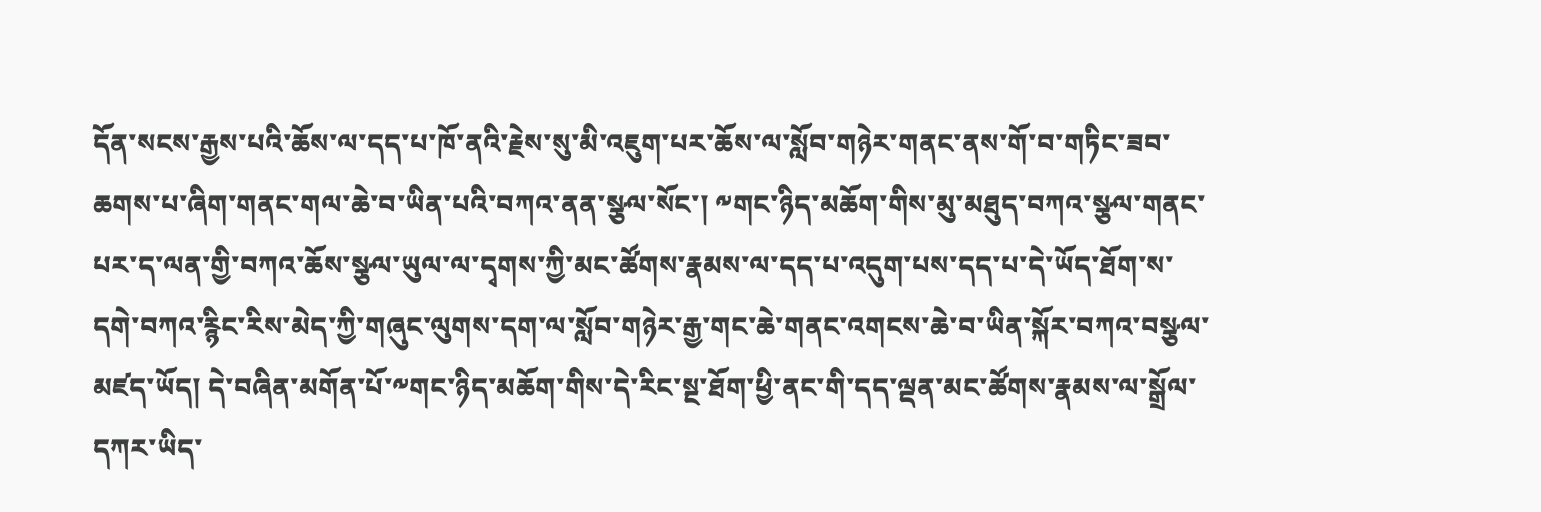དོན་སངས་རྒྱས་པའི་ཆོས་ལ་དད་པ་ཁོ་ནའི་རྗེས་སུ་མི་འཇུག་པར་ཆོས་ལ་སློབ་གཉེར་གནང་ནས་གོ་བ་གཏིང་ཟབ་ཆགས་པ་ཞིག་གནང་གལ་ཆེ་བ་ཡིན་པའི་བཀའ་ནན་སྩལ་སོང་། ༸གང་ཉིད་མཆོག་གིས་མུ་མཐུད་བཀའ་སྩལ་གནང་པར་ད་ལན་གྱི་བཀའ་ཆོས་སྩལ་ཡུལ་ལ་དྭགས་ཀྱི་མང་ཚོགས་རྣམས་ལ་དད་པ་འདུག་པས་དད་པ་དེ་ཡོད་ཐོག་ས་དགེ་བཀའ་རྙིང་རིས་མེད་ཀྱི་གཞུང་ལུགས་དག་ལ་སློབ་གཉེར་རྒྱ་གང་ཆེ་གནང་འགངས་ཆེ་བ་ཡིན་སྐོར་བཀའ་བསྩལ་མཛད་ཡོད། དེ་བཞིན་མགོན་པོ་༸གང་ཉིད་མཆོག་གིས་དེ་རིང་སྔ་ཐོག་ཕྱི་ནང་གི་དད་ལྡན་མང་ཚོགས་རྣམས་ལ་སྒྲོལ་དཀར་ཡིད་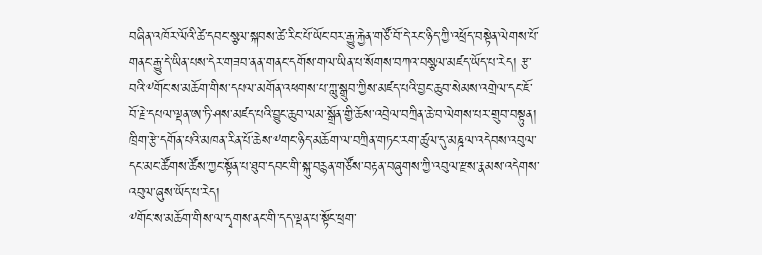བཞིན་འཁོར་ལོའི་ཚེ་དབང་སྩལ་སྐབས་ཚེ་རིང་པོ་ཡོང་བར་རྒྱུ་རྐྱེན་གཙོ་བོ་དེ་རང་ཉིད་ཀྱི་འཕྲོད་བསྟེན་ལེགས་པོ་གནང་རྒྱུ་དེ་ཡིན་པས་དེར་གཟབ་ནན་གནང་དགོས་གལ་ཡིན་པ་སོགས་བཀའ་བསྩལ་མཛད་ཡོད་པ་རེད། རྩ་བའི་༸གོང་ས་མཆོག་གིས་དཔལ་མགོན་འཕགས་པ་ཀླུ་སྒྲུབ་ཀྱིས་མཛད་པའི་བྱང་ཆུབ་སེམས་འགྲེལ་དང་ཇོ་བོ་རྗེ་དཔལ་ལྡན་ཨ་ཏི་ཤས་མཛད་པའི་བྱུང་ཆུབ་ལམ་སྒྲོན་གྱི་ཆོས་འབྲེལ་བཀྲིན་ཆེ་བ་ལེགས་པར་གྲུབ་བསྟུན། ཁྲིག་རྩེ་དགོན་པའི་མཁན་རིན་པོ་ཆེས་༸གང་ཉིད་མཆོག་ལ་བཀྲིན་གཏང་རག་ཚུལ་དུ་མཎྜལ་འདེབས་འབུལ་དང་མང་ཚོགས་ཚོས་ཀྱང་སྟོན་པ་ཐུབ་དབང་གི་སྐུ་བརྙན་གཙོས་བརྟན་བཞུགས་ཀྱི་འབུལ་རྫས་རྣམས་འདེགས་འབུལ་ཞུས་ཡོད་པ་རེད།
༸གོང་ས་མཆོག་གིས་ལ་དྭགས་ནང་གི་དད་ལྡན་པ་སྟོང་ཕྲག་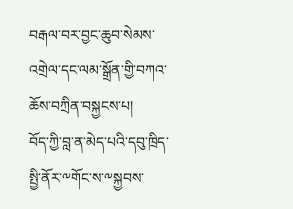བརྒལ་བར་བྱང་ཆུབ་སེམས་འགྲེལ་དང་ལམ་སྒྲོན་གྱི་བཀའ་ཆོས་བཀྲིན་བསྐྱངས་པ།
བོད་ཀྱི་བླ་ན་མེད་པའི་དབུ་ཁྲིད་སྤྱི་ནོར་༸གོང་ས་༸སྐྱབས་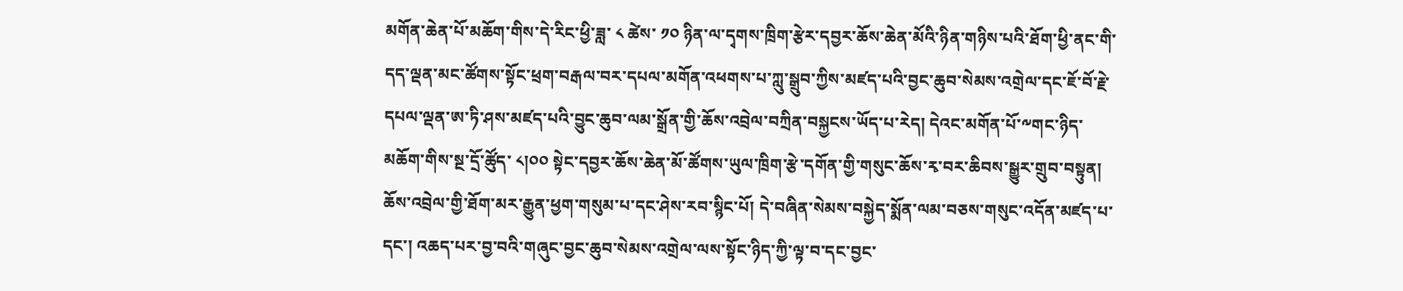མགོན་ཆེན་པོ་མཆོག་གིས་དེ་རིང་ཕྱི་ཟླ་ ༨ ཚེས་ ༡༠ ཉིན་ལ་དྭགས་ཁྲིག་རྩེར་དབྱར་ཆོས་ཆེན་མོའི་ཉིན་གཉིས་པའི་ཐོག་ཕྱི་ནང་གི་དད་ལྡན་མང་ཚོགས་སྟོང་ཕྲག་བརྒལ་བར་དཔལ་མགོན་འཕགས་པ་ཀླུ་སྒྲུབ་ཀྱིས་མཛད་པའི་བྱང་ཆུབ་སེམས་འགྲེལ་དང་ཇོ་བོ་རྗེ་དཔལ་ལྡན་ཨ་ཏི་ཤས་མཛད་པའི་བྱུང་ཆུབ་ལམ་སྒྲོན་གྱི་ཆོས་འབྲེལ་བཀྲིན་བསྐྱངས་ཡོད་པ་རེད། དེའང་མགོན་པོ་༸གང་ཉིད་མཆོག་གིས་སྔ་དྲོ་ཚོུད་ ༨།༠༠ སྟེང་དབྱར་ཆོས་ཆེན་མོ་ཚོགས་ཡུལ་ཁྲིག་རྩེ་དགོན་གྱི་གསུང་ཆོས་རྭ་བར་ཆིབས་སྒྱུར་གྲུབ་བསྟུན། ཆོས་འབྲེལ་གྱི་ཐོག་མར་རྒྱུན་ཕྱག་གསུམ་པ་དང་ཤེས་རབ་སྙིང་པོ། དེ་བཞིན་སེམས་བསྐྱེད་སྨོན་ལམ་བཅས་གསུང་འདོན་མཛད་པ་དང་། འཆད་པར་བྱ་བའི་གཞུང་བྱང་ཆུབ་སེམས་འགྲེལ་ལས་སྟོང་ཉིད་ཀྱི་ལྟ་བ་དང་བྱང་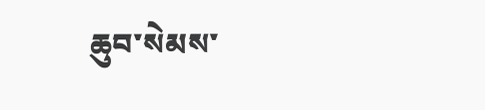ཆུབ་སེམས་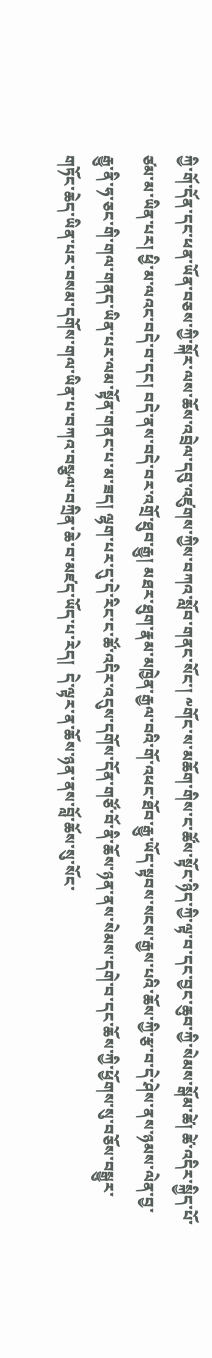ཀྱི་གོ་དོན་དང་ཕན་ཡོན་བཅས་ཀྱི་སྐོར་ལས་ཆོས་འབྲེལ་དབུ་འཛུགས་ཀྱིས་བཀའ་སློབ་གནང་སོང་། ༸གོང་ས་མཆོག་གིས་ང་ཚོས་སྟོང་ཉིད་ཀྱི་ལྟ་བ་དང་བྱང་ཆུབ་ཀྱི་སེམས་སྒོམ་ཚེ། ཚེ་འདིར་སྐྱིད་པོ་ཙམ་མ་ཡིན་པར། ཕྱི་མ་ལའང་བདེ་བ་དང། བདེ་ནས་བདེ་བར་འགྲོ་ཐུབ་རྒྱུ། མཐར་ཐུག་རྣམ་མཁྱེན་རྒྱལ་བའི་གོ་འཕང་ཐོབ་རྒྱུ་ཡོད་སྟབས་སངས་རྒྱས་པའི་ཆོས་ཀྱི་རྩ་བ་དེ་ཤེས་ནས་ཉམས་ལེན་བྱ་རྒྱུ་ནི་ཧ་ཅང་གི་གལ་གནད་ཡིན་པར་ལམ་སྟོན་གནང་པ་མ་ཟད། ལྷག་པར་དུ་དེ་རིང་ང་ཚོ་འདིར་འདུས་དགོས་དོན་གཙོ་བོ་ནི་ཆོས་ཉན་ནས་སེམས་དགེ་བ་དང་ཆོས་ཀྱི་ཕྱོགས་སུ་བཅོས་བསྒྱུར་གཏོང་ཆེད་ཡིན་པར་བསམ་དགོས་གལ་ཡིན་པ་བཀའ་བསྩལ་བཀྲིན་ཆེ་བ་མཛད་ཡོད་པ་རེད།  དེ་ལྟར་ན་ཆོས་ཉན་ནས་བློ་ཆོས་སུ་སོང་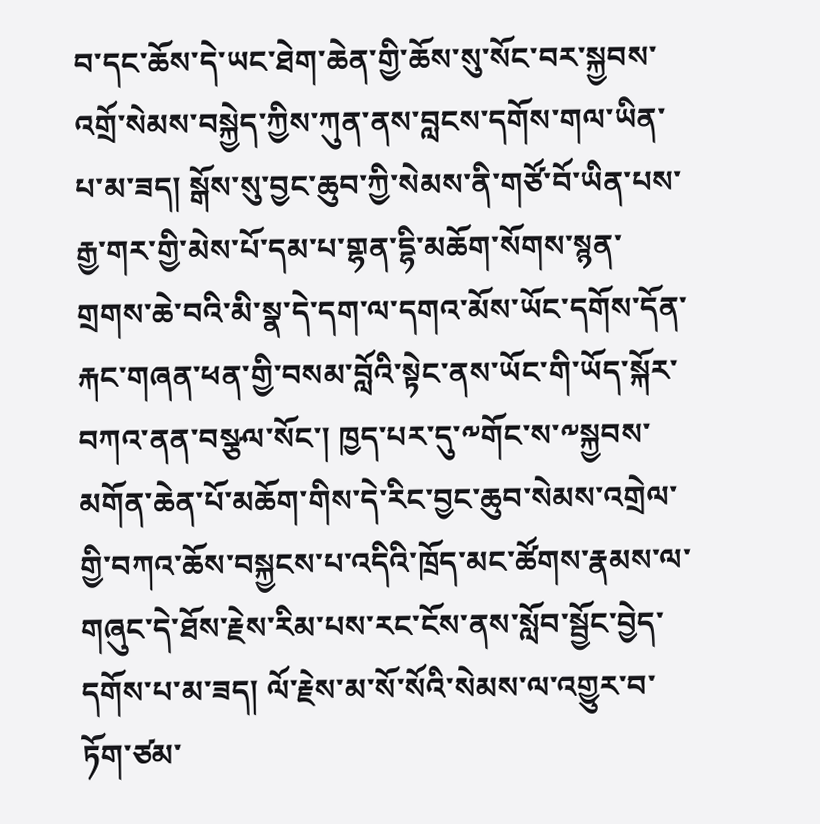བ་དང་ཆོས་དེ་ཡང་ཐེག་ཆེན་གྱི་ཆོས་སུ་སོང་བར་སྐྱབས་འགྲོ་སེམས་བསྐྱེད་ཀྱིས་ཀུན་ནས་བླངས་དགོས་གལ་ཡིན་པ་མ་ཟད། སྒོས་སུ་བྱང་ཆུབ་ཀྱི་སེམས་ནི་གཙོ་བོ་ཡིན་པས་རྒྱ་གར་གྱི་མེས་པོ་དམ་པ་གྷན་དྷི་མཆོག་སོགས་སྙན་གྲགས་ཆེ་བའི་མི་སྣ་དེ་དག་ལ་དགའ་མོས་ཡོང་དགོས་དོན་རྐང་གཞན་ཕན་གྱི་བསམ་བློའི་སྟེང་ནས་ཡོང་གི་ཡོད་སྐོར་བཀའ་ནན་བསྩལ་སོང་། ཁྱད་པར་དུ་༸གོང་ས་༸སྐྱབས་མགོན་ཆེན་པོ་མཆོག་གིས་དེ་རིང་བྱང་ཆུབ་སེམས་འགྲེལ་གྱི་བཀའ་ཆོས་བསྐྱངས་པ་འདིའི་ཁྲོད་མང་ཚོགས་རྣམས་ལ་གཞུང་དེ་ཐོས་རྗེས་རིམ་པས་རང་ངོས་ནས་སློབ་སྦྱོང་བྱེད་དགོས་པ་མ་ཟད། ལོ་རྗེས་མ་སོ་སོའི་སེམས་ལ་འགྱུར་བ་ཏོག་ཙམ་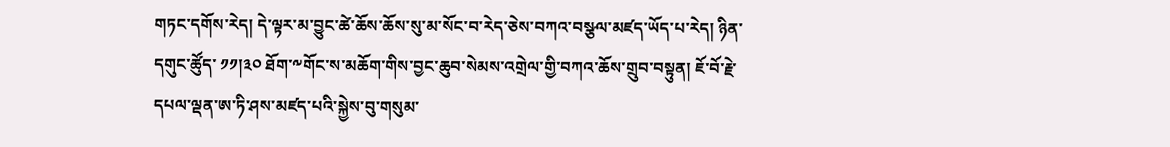གཏང་དགོས་རེད། དེ་ལྟར་མ་བྱུང་ཚེ་ཆོས་ཆོས་སུ་མ་སོང་བ་རེད་ཅེས་བཀའ་བསྩལ་མཛད་ཡོད་པ་རེད། ཉིན་དགུང་ཚོུད་ ༡༡།༣༠ ཐོག་༸གོང་ས་མཆོག་གིས་བྱང་ཆུབ་སེམས་འགྲེལ་གྱི་བཀའ་ཆོས་གྲུབ་བསྟུན། ཇོ་བོ་རྗེ་དཔལ་ལྡན་ཨ་ཏི་ཤས་མཛད་པའི་སྐྱེས་བུ་གསུམ་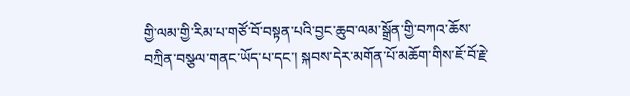གྱི་ལམ་གྱི་རིམ་པ་གཙོ་བོ་བསྟན་པའི་བྱང་ཆུབ་ལམ་སྒྲོན་གྱི་བཀའ་ཆོས་བཀྲིན་བསྩལ་གནང་ཡོད་པ་དང་། སྐབས་དེར་མགོན་པོ་མཆོག་གིས་ཇོ་བོ་རྗེ་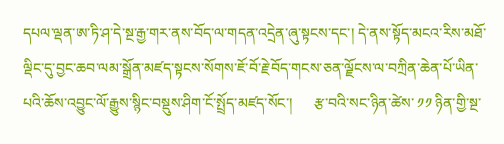དཔལ་ལྡན་ཨ་ཏི་ཤ་དེ་སྔ་རྒྱ་གར་ནས་བོད་ལ་གདན་འདྲེན་ཞུ་སྟངས་དང་། དེ་ནས་སྟོད་མངའ་རིས་མཐོ་ལྡིང་དུ་བྱང་ཆབ་ལམ་སྒྲོན་མཛད་སྟངས་སོགས་ཇོ་བོ་རྗེ་བོད་གངས་ཅན་ལྗོངས་ལ་བཀྲིན་ཆེན་པོ་ཡིན་པའི་ཆོས་འབྱུང་ལོ་རྒྱུས་སྙིང་བསྡུས་ཤིག་ངོ་སྤྲོད་མཛད་སོང་།      རྩ་བའི་སང་ཉིན་ཚེས་ ༡༡ ཉིན་གྱི་སྔ་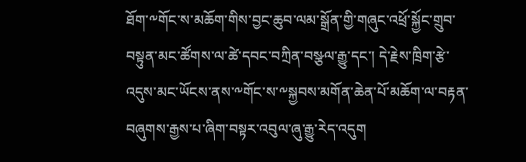ཐོག་༸གོང་ས་མཆོག་གིས་བྱང་ཆུབ་ལམ་སྒྲོན་གྱི་གཞུང་འཕྲོ་སྐྱོང་གྲུབ་བསྟུན་མང་ཚོགས་ལ་ཚེ་དབང་བཀྲིན་བསྩལ་རྒྱུ་དང་། དེ་རྗེས་ཁྲིག་རྩེ་འདུས་མང་ཡོངས་ནས་༸གོང་ས་༸སྐྱབས་མགོན་ཆེན་པོ་མཆོག་ལ་བརྟན་བཞུགས་རྒྱས་པ་ཞིག་བསྟར་འབུལ་ཞུ་རྒྱུ་རེད་འདུག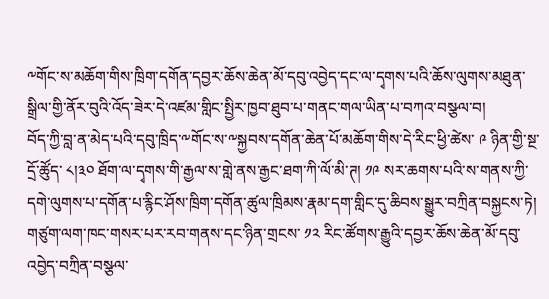༸གོང་ས་མཆོག་གིས་ཁྲིག་དགོན་དབྱར་ཆོས་ཆེན་མོ་དབུ་འབྱེད་དང་ལ་དྭགས་པའི་ཆོས་ལུགས་མཐུན་སྒྲིལ་གྱི་ནོར་བུའི་འོད་ཟེར་དེ་འཛམ་གླིང་སྤྱིར་ཁྱབ་ཐུབ་པ་གནང་གལ་ཡིན་པ་བཀའ་བསྩལ་བ།
བོད་ཀྱི་བླ་ན་མེད་པའི་དབུ་ཁྲིད་༸གོང་ས་༸སྐྱབས་དགོན་ཆེན་པོ་མཆོག་གིས་དེ་རིང་ཕྱི་ཚེས་ ༩ ཉིན་གྱི་སྔ་དྲོ་ཚོུད་ ༨།༣༠ ཐོག་ལ་དྭགས་གི་རྒྱལ་ས་གླེ་ནས་རྒྱང་ཐག་ཀི་ལོ་མི་ཊ། ༡༩ སར་ཆགས་པའི་ས་གནས་ཀྱི་དགེ་ལུགས་པ་དགོན་པ་རྙིང་ཤོས་ཁྲིག་དགོན་ཚུལ་ཁྲིམས་རྣམ་དག་གླིང་དུ་ཆིབས་སྒྱུར་བཀྲིན་བསྐྱངས་ཏེ། གཙུག་ལག་ཁང་གསར་པར་རབ་གནས་དང་ཉིན་གྲངས་ ༡༢ རིང་ཚོགས་རྒྱུའི་དབྱར་ཆོས་ཆེན་མོ་དབུ་འབྱེད་བཀྲིན་བསྩལ་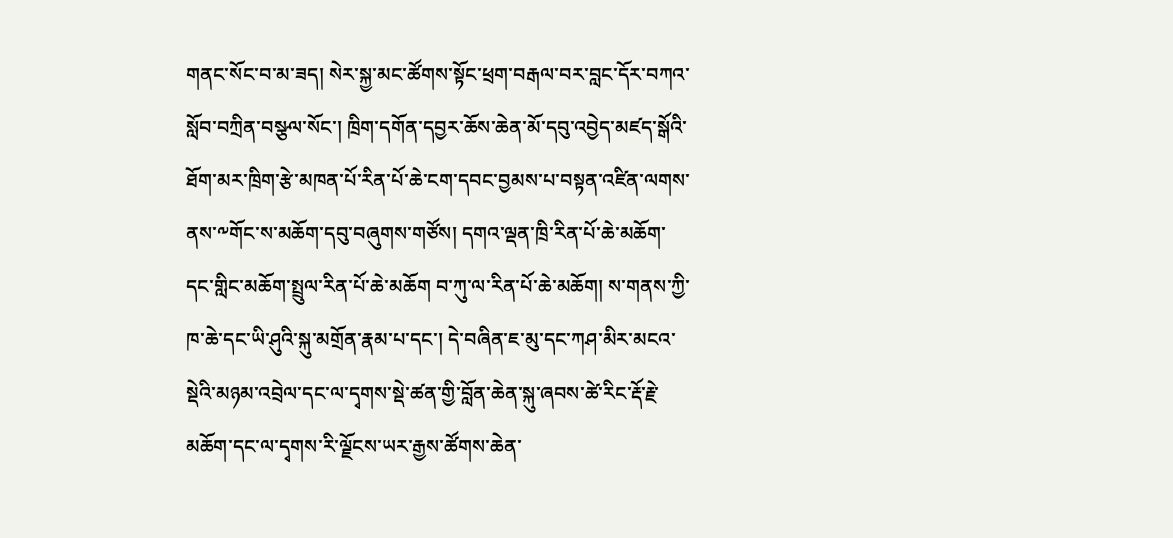གནང་སོང་བ་མ་ཟད། སེར་སྐྱ་མང་ཚོགས་སྟོང་ཕྲག་བརྒལ་བར་བླང་དོར་བཀའ་སློབ་བཀྲིན་བསྩལ་སོང་། ཁྲིག་དགོན་དབྱར་ཆོས་ཆེན་མོ་དབུ་འབྱེད་མཛད་སྒོའི་ཐོག་མར་ཁྲིག་རྩེ་མཁན་པོ་རིན་པོ་ཆེ་ངག་དབང་བྱམས་པ་བསྟན་འཛིན་ལགས་ནས་༸གོང་ས་མཆོག་དབུ་བཞུགས་གཙོས། དགའ་ལྡན་ཁྲི་རིན་པོ་ཆེ་མཆོག་དང་གླིང་མཆོག་སྤྲུལ་རིན་པོ་ཆེ་མཆོག བ་ཀུ་ལ་རིན་པོ་ཆེ་མཆོག། ས་གནས་ཀྱི་ཁ་ཆེ་དང་ཡི་ཤུའི་སྐུ་མགྲོན་རྣམ་པ་དང་། དེ་བཞིན་ཇ་མུ་དང་ཀཤ་མིར་མངའ་སྡེའི་མཉམ་འབྲེལ་དང་ལ་དྭགས་སྡེ་ཚན་གྱི་བློན་ཆེན་སྐུ་ཞབས་ཚེ་རིང་རྡོ་རྗེ་མཆོག་དང་ལ་དྭགས་རི་ལྗོངས་ཡར་རྒྱས་ཚོགས་ཆེན་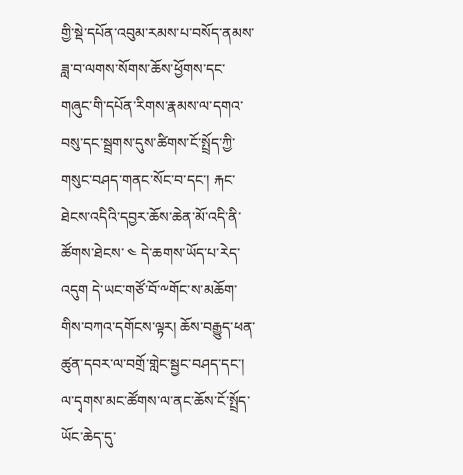གྱི་སྡེ་དཔོན་འབུམ་རམས་པ་བསོད་ནམས་ཟླ་བ་ལགས་སོགས་ཆོས་ཕྱོགས་དང་གཞུང་གི་དཔོན་རིགས་རྣམས་ལ་དགའ་བསུ་དང་སྦྲགས་དུས་ཚིགས་ངོ་སྤྲོད་ཀྱི་གསུང་བཤད་གནང་སོང་བ་དང་། རྐང་ཐེངས་འདིའི་དབྱར་ཆོས་ཆེན་མོ་འདི་ནི་ཚོགས་ཐེངས་ ༤ དེ་ཆགས་ཡོད་པ་རེད་འདུག དེ་ཡང་གཙོ་བོ་༸གོང་ས་མཆོག་གིས་བཀའ་དགོངས་ལྟར། ཆོས་བརྒྱུད་ཕན་ཚུན་དབར་ལ་བགྲོ་གླེང་སྦྱང་བཤད་དང་། ལ་དྭགས་མང་ཚོགས་ལ་ནང་ཆོས་ངོ་སྤྲོད་ཡོང་ཆེད་དུ་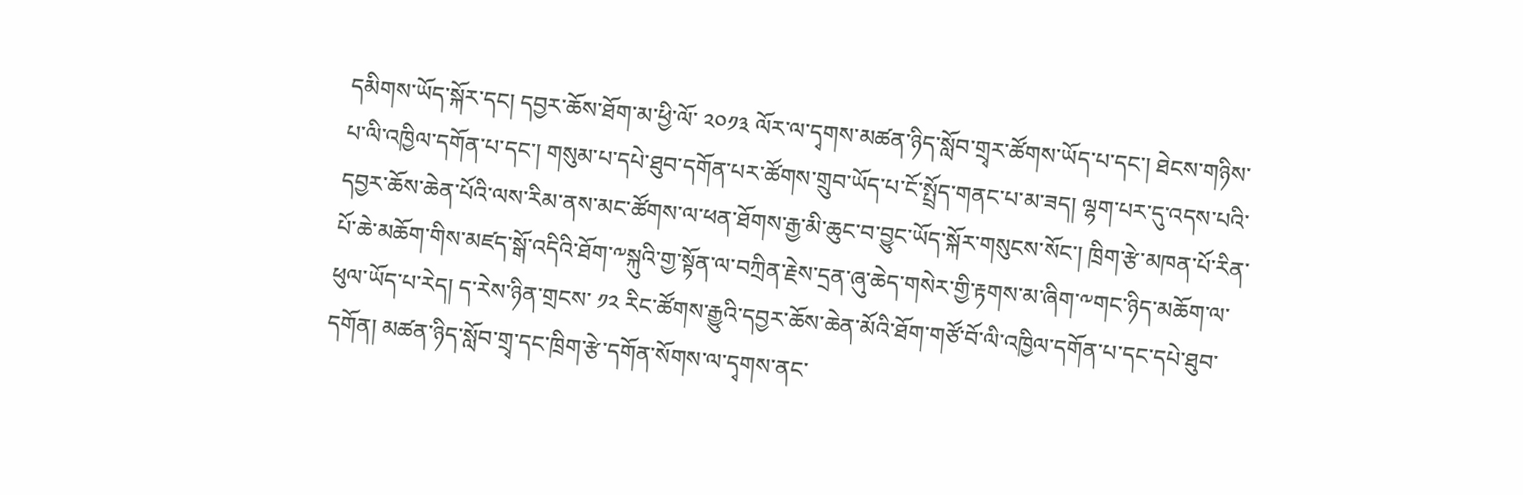དམིགས་ཡོད་སྐོར་དང། དབྱར་ཆོས་ཐོག་མ་ཕྱི་ལོ་ ༢༠༡༣ ལོར་ལ་དྭགས་མཚན་ཉིད་སློབ་གྲྭར་ཚོགས་ཡོད་པ་དང་། ཐེངས་གཉིས་པ་ལི་འཁྱིལ་དགོན་པ་དང་། གསུམ་པ་དཔེ་ཐུབ་དགོན་པར་ཚོགས་གྲུབ་ཡོད་པ་ངོ་སྤྲོད་གནང་པ་མ་ཟད། ལྷག་པར་དུ་འདས་པའི་དབྱར་ཆོས་ཆེན་པོའི་ལས་རིམ་ནས་མང་ཚོགས་ལ་ཕན་ཐོགས་རྒྱ་མི་ཆུང་བ་བྱུང་ཡོད་སྐོར་གསུངས་སོང་། ཁྲིག་རྩེ་མཁན་པོ་རིན་པོ་ཆེ་མཆོག་གིས་མཛད་སྒོ་འདིའི་ཐོག་༸སྐུའི་གྱ་སྟོན་ལ་བཀྲིན་རྗེས་དྲན་ཞུ་ཆེད་གསེར་གྱི་རྟགས་མ་ཞིག་༸གང་ཉིད་མཆོག་ལ་ཕུལ་ཡོད་པ་རེད། ད་རེས་ཉིན་གྲངས་ ༡༢ རིང་ཚོགས་རྒྱུའི་དབྱར་ཆོས་ཆེན་མོའི་ཐོག་གཙོ་བོ་ལི་འཁྱིལ་དགོན་པ་དང་དཔེ་ཐུབ་དགོན། མཚན་ཉིད་སློབ་གྲྭ་དང་ཁྲིག་རྩེ་དགོན་སོགས་ལ་དྭགས་ནང་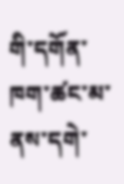གི་དགོན་ཁག་ཚང་མ་ནས་དགེ་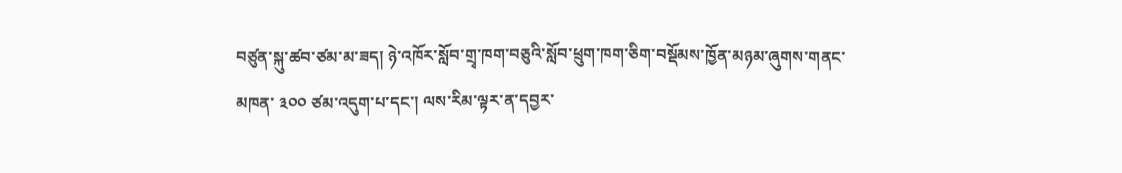བཙུན་སྐུ་ཚབ་ཙམ་མ་ཟད། ཉེ་འཁོར་སློབ་གྲྭ་ཁག་བཅུའི་སློབ་ཕྲུག་ཁག་ཅིག་བསྡོམས་ཁྱོན་མཉམ་ཞུགས་གནང་མཁན་ ༣༠༠ ཙམ་འདུག་པ་དང་། ལས་རིམ་ལྟར་ན་དབྱར་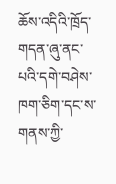ཆོས་འདིའི་ཁྲོད་གདན་ཞུ་ནང་པའི་དགེ་བཤེས་ཁག་ཅིག་དང་ས་གནས་ཀྱི་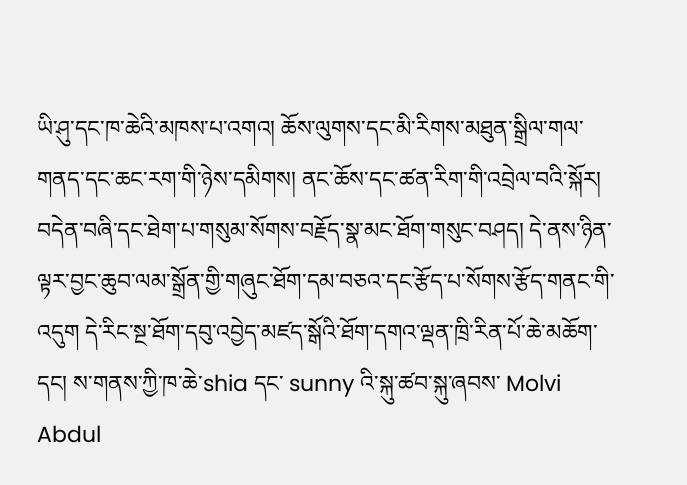ཡི་ཤུ་དང་ཁ་ཆེའི་མཁས་པ་འགའ། ཆོས་ལུགས་དང་མི་རིགས་མཐུན་སྒྲིལ་གལ་གནད་དང་ཆང་རག་གི་ཉེས་དམིགས། ནང་ཆོས་དང་ཚན་རིག་གི་འབྲེལ་བའི་སྐོར། བདེན་བཞི་དང་ཐེག་པ་གསུམ་སོགས་བརྗོད་སྣ་མང་ཐོག་གསུང་བཤད། དེ་ནས་ཉིན་ལྟར་བྱང་ཆུབ་ལམ་སྒྲོན་གྱི་གཞུང་ཐོག་དམ་བཅའ་དང་རྩོད་པ་སོགས་རྩོད་གནང་གི་འདུག དེ་རིང་སྔ་ཐོག་དབུ་འབྱེད་མཛད་སྒོའི་ཐོག་དགའ་ལྡན་ཁྲི་རིན་པོ་ཆེ་མཆོག་དང། ས་གནས་ཀྱི་ཁ་ཆེ་shia དང་ sunny འི་སྐུ་ཚབ་སྐུ་ཞབས་ Molvi Abdul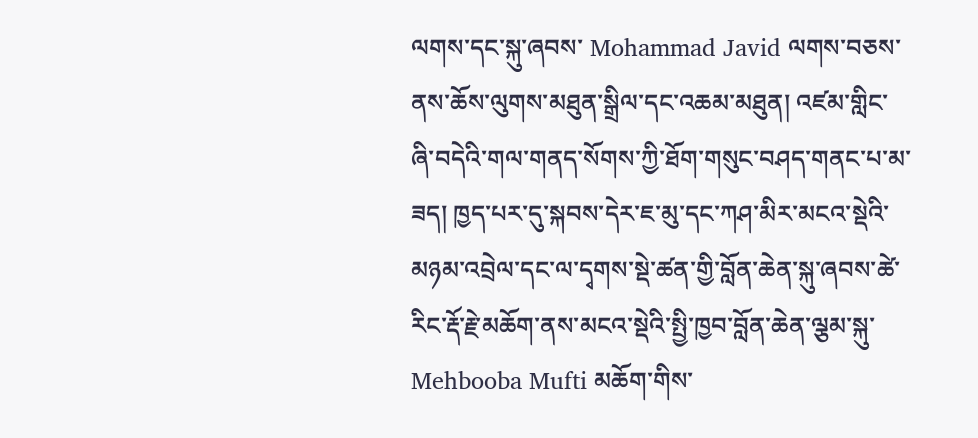ལགས་དང་སྐུ་ཞབས་ Mohammad Javid ལགས་བཅས་ནས་ཆོས་ལུགས་མཐུན་སྒྲིལ་དང་འཆམ་མཐུན། འཛམ་གླིང་ཞི་བདེའི་གལ་གནད་སོགས་ཀྱི་ཐོག་གསུང་བཤད་གནང་པ་མ་ཟད། ཁྱད་པར་དུ་སྐབས་དེར་ཇ་མུ་དང་ཀཤ་མིར་མངའ་སྡེའི་མཉམ་འབྲེལ་དང་ལ་དྭགས་སྡེ་ཚན་གྱི་བློན་ཆེན་སྐུ་ཞབས་ཚེ་རིང་རྡོ་རྗེ་མཆོག་ནས་མངའ་སྡེའི་སྤྱི་ཁྱབ་བློན་ཆེན་ལྕམ་སྐུ་ Mehbooba Mufti མཆོག་གིས་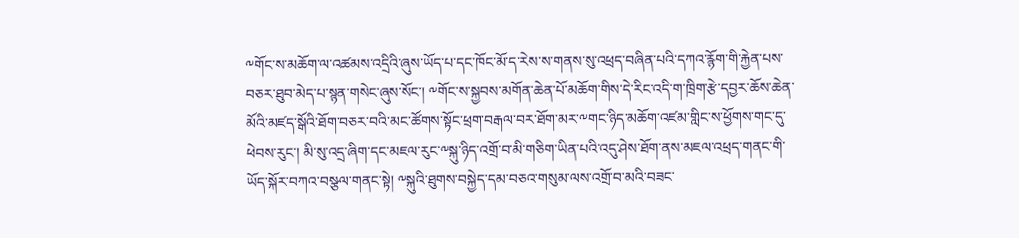༸གོང་ས་མཆོག་ལ་འཚམས་འདྲིའི་ཞུས་ཡོད་པ་དང་ཁོང་མོ་ད་རེས་ས་གནས་སུ་འཕྲད་བཞིན་པའི་དཀའ་རྙོག་གི་རྐྱེན་པས་བཅར་ཐུབ་མེད་པ་སྙན་གསེང་ཞུས་སོང་། ༸གོང་ས་སྐྱབས་མགོན་ཆེན་པོ་མཆོག་གིས་དེ་རིང་འདི་ག་ཁྲིག་རྩེ་དབྱར་ཆོས་ཆེན་མོའི་མཛད་སྒོའི་ཐོག་བཅར་བའི་མང་ཚོགས་སྟོང་ཕྲག་བརྒལ་བར་ཐོག་མར་༸གང་ཉིད་མཆོག་འཛམ་གླིང་ས་ཕྱོགས་གང་དུ་ཕེབས་རུང་། མི་སུ་འདྲ་ཞིག་དང་མཇལ་རུང་༸སྐུ་ཉིད་འགྲོ་བ་མི་གཅིག་ཡིན་པའི་འདུ་ཤེས་ཐོག་ནས་མཇལ་འཕྲད་གནང་གི་ཡོད་སྐོར་བཀའ་བསྩལ་གནང་སྟེ། ༸སྐུའི་ཐུགས་བསྐྱེད་དམ་བཅའ་གསུམ་ལས་འགྲོ་བ་མའི་བཟང་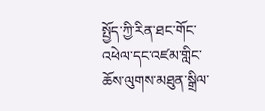སྤྱོད་ཀྱི་རིན་ཐང་གོང་འཕེལ་དང་འཛམ་གླིང་ཆོས་ལུགས་མཐུན་སྒྲིལ་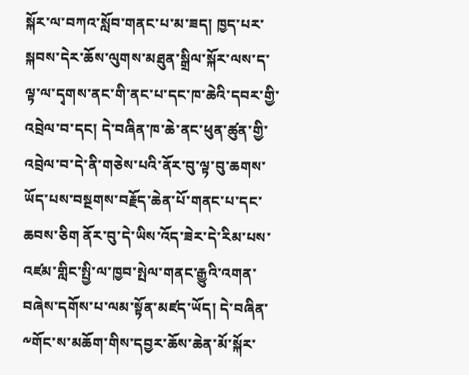སྐོར་ལ་བཀའ་སློབ་གནང་པ་མ་ཟད། ཁྱད་པར་སྐབས་དེར་ཆོས་ལུགས་མཐུན་སྒྲིལ་སྐོར་ལས་ད་ལྟ་ལ་དྭགས་ནང་གི་ནང་པ་དང་ཁ་ཆེའི་དབར་གྱི་འབྲེལ་བ་དང། དེ་བཞིན་ཁ་ཆེ་ནང་ཕུན་ཚུན་གྱི་འབྲེལ་བ་དེ་ནི་གཅེས་པའི་ནོར་བུ་ལྟ་བུ་ཆགས་ཡོད་པས་བསྔགས་བརྗོད་ཆེན་པོ་གནང་པ་དང་ཆབས་ཅིག ནོར་བུ་དེ་ཡིས་འོད་ཟེར་དེ་རིམ་པས་འཛམ་གླིང་སྤྱི་ལ་ཁྱབ་སྤེལ་གནང་རྒྱུའི་འགན་བཞེས་དགོས་པ་ལམ་སྟོན་མཛད་ཡོད། དེ་བཞིན་༸གོང་ས་མཆོག་གིས་དབྱར་ཆོས་ཆེན་མོ་སྐོར་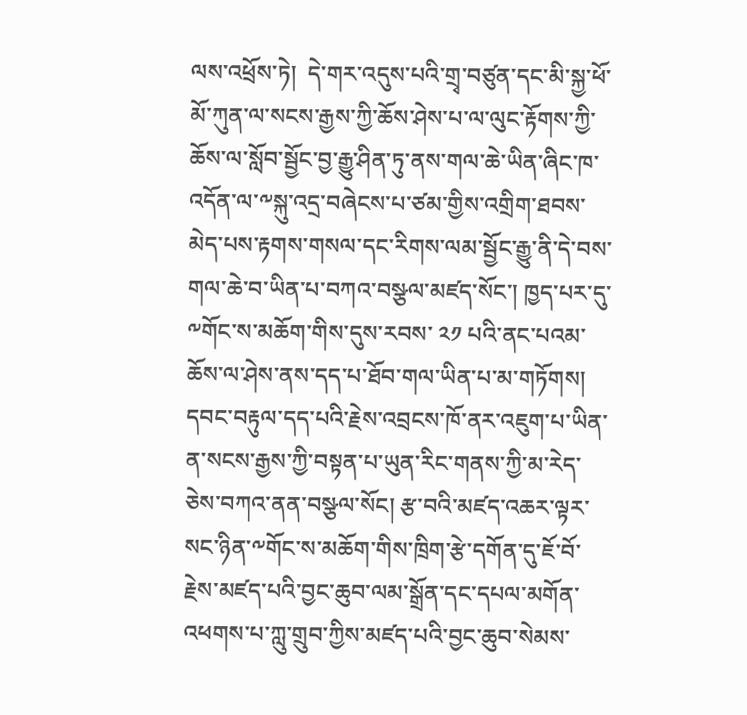ལས་འཕྲོས་ཏེ།  དེ་གར་འདུས་པའི་གྲྭ་བཙུན་དང་མི་སྐྱ་ཕོ་མོ་ཀུན་ལ་སངས་རྒྱས་ཀྱི་ཆོས་ཤེས་པ་ལ་ལུང་རྟོགས་ཀྱི་ཆོས་ལ་སློབ་སྦྱོང་བྱ་རྒྱུ་ཤིན་ཏུ་ནས་གལ་ཆེ་ཡིན་ཞིང་ཁ་འདོན་ལ་༸སྐུ་འདྲ་བཞེངས་པ་ཙམ་གྱིས་འགྲིག་ཐབས་མེད་པས་རྟགས་གསལ་དང་རིགས་ལམ་སྦྱོང་རྒྱུ་ནི་དེ་བས་གལ་ཆེ་བ་ཡིན་པ་བཀའ་བསྩལ་མཛད་སོང་། ཁྱད་པར་དུ་༸གོང་ས་མཆོག་གིས་དུས་རབས་ ༢༡ པའི་ནང་པའམ་ཆོས་ལ་ཤེས་ནས་དད་པ་ཐོབ་གལ་ཡིན་པ་མ་གཏོགས། དབང་བརྟུལ་དད་པའི་རྗེས་འབྲངས་ཁོ་ནར་འཇུག་པ་ཡིན་ན་སངས་རྒྱས་ཀྱི་བསྟན་པ་ཡུན་རིང་གནས་ཀྱི་མ་རེད་ཅེས་བཀའ་ནན་བསྩལ་སོང། རྩ་བའི་མཛད་འཆར་ལྟར་སང་ཉིན་༸གོང་ས་མཆོག་གིས་ཁྲིག་རྩེ་དགོན་དུ་ཇོ་བོ་རྗེས་མཛད་པའི་བྱང་ཆུབ་ལམ་སྒྲོན་དང་དཔལ་མགོན་འཕགས་པ་ཀླུ་གྲུབ་ཀྱིས་མཛད་པའི་བྱང་ཆུབ་སེམས་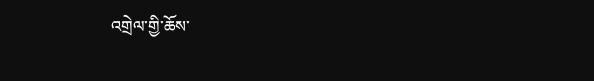འགྲེལ་གྱི་ཆོས་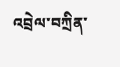འབྲེལ་བཀྲིན་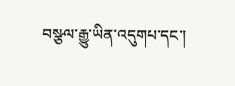བསྩལ་རྒྱུ་ཡིན་འདུགཔ་དང་།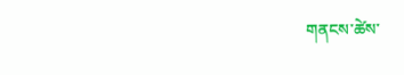གནངས་ཚེས་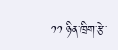༡༡ ཉིན་ཁྲིག་རྩེ་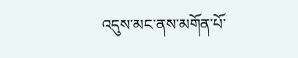འདུས་མང་ནས་མགོན་པོ་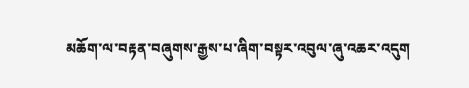མཆོག་ལ་བརྟན་བཞུགས་རྒྱས་པ་ཞིག་བསྟར་འབུལ་ཞུ་འཆར་འདུག